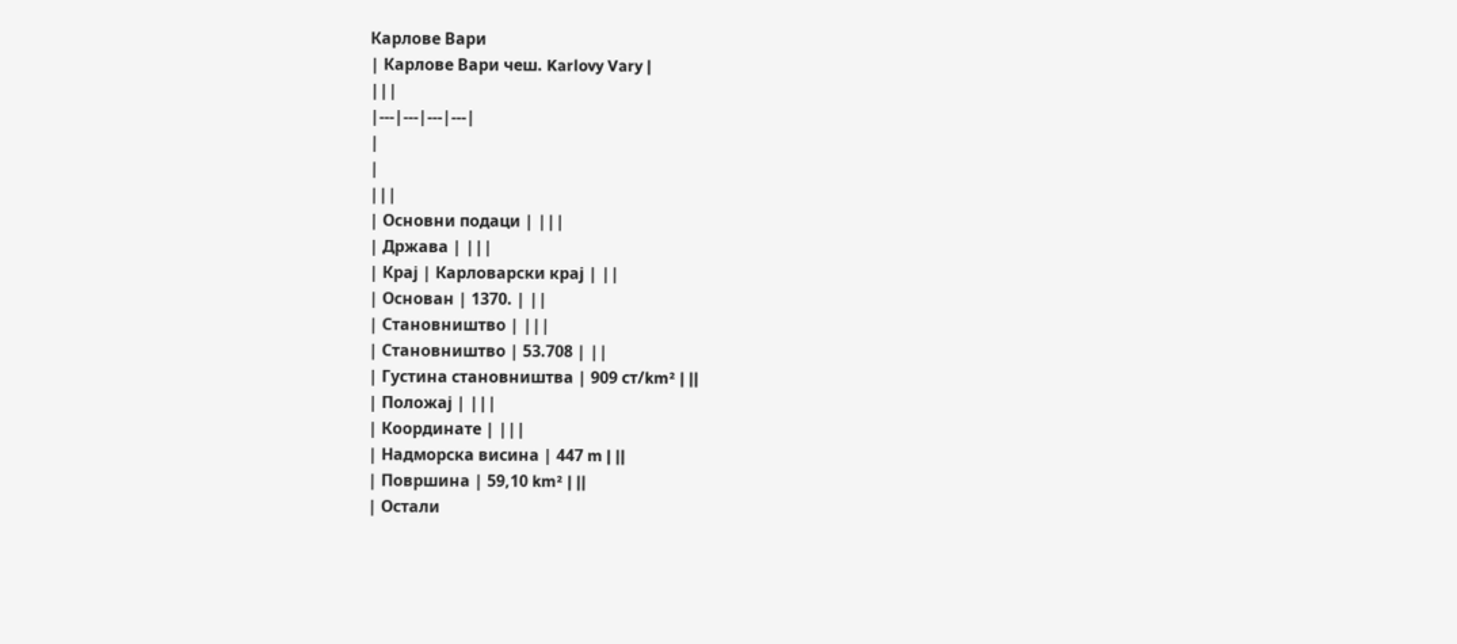Карлове Вари
| Карлове Вари чеш. Karlovy Vary |
|||
|---|---|---|---|
|
|
|||
| Основни подаци | |||
| Држава | |||
| Крај | Карловарски крај | ||
| Основан | 1370. | ||
| Становништво | |||
| Становништво | 53.708 | ||
| Густина становништва | 909 ст/km² | ||
| Положај | |||
| Координате | |||
| Надморска висина | 447 m | ||
| Површина | 59,10 km² | ||
| Остали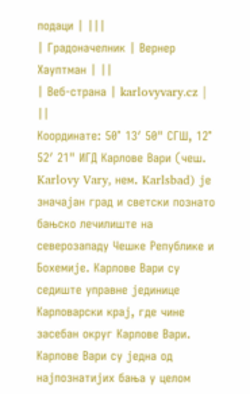подаци | |||
| Градоначелник | Вернер Хауптман | ||
| Веб-страна | karlovyvary.cz | ||
Координате: 50° 13′ 50" СГШ, 12° 52′ 21" ИГД Карлове Вари (чеш. Karlovy Vary, нем. Karlsbad) је значајан град и светски познато бањско лечилиште на северозападу Чешке Републике и Бохемије. Карлове Вари су седиште управне јединице Карловарски крај, где чине засебан округ Карлове Вари.
Карлове Вари су једна од најпознатијих бања у целом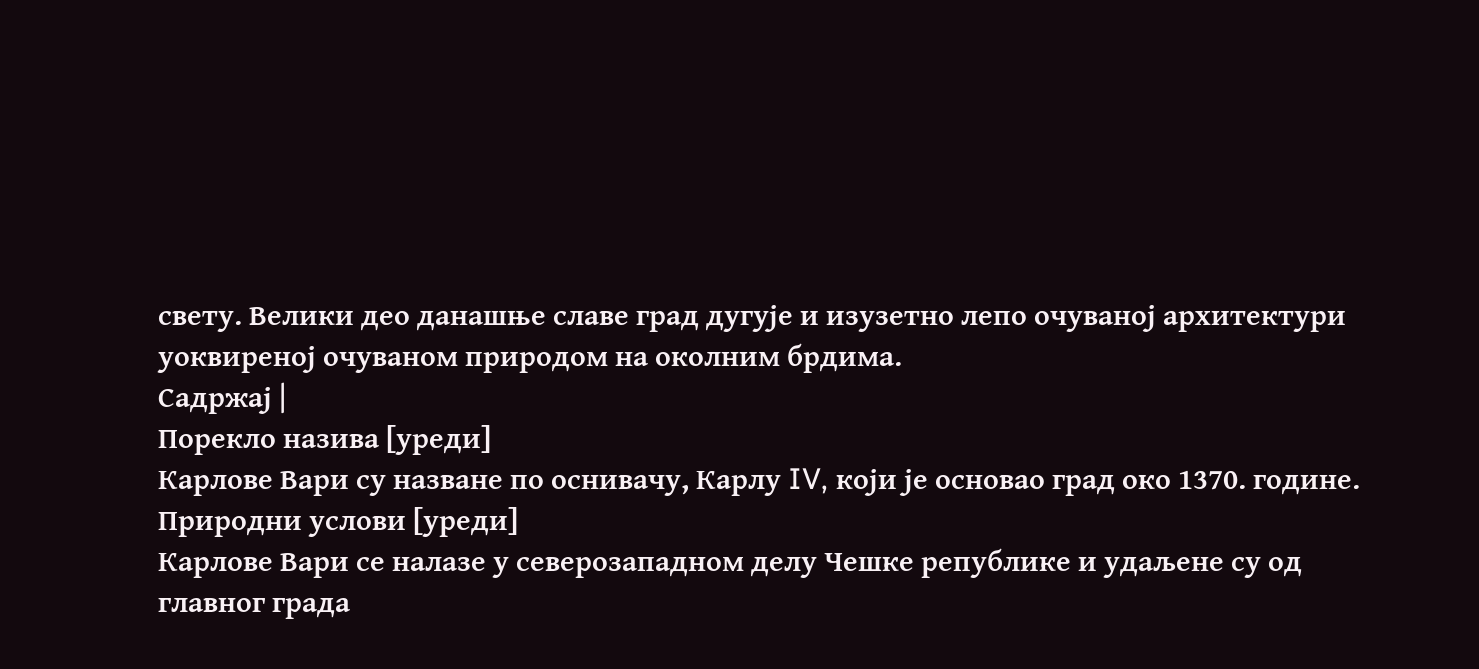свету. Велики део данашње славе град дугује и изузетно лепо очуваној архитектури уоквиреној очуваном природом на околним брдима.
Садржај |
Порекло назива [уреди]
Карлове Вари су назване по оснивачу, Карлу IV, који је основао град око 1370. године.
Природни услови [уреди]
Карлове Вари се налазе у северозападном делу Чешке републике и удаљене су од главног града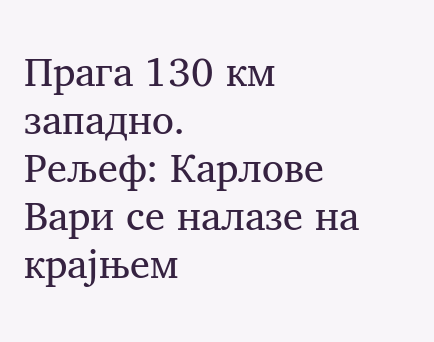Прага 130 км западно.
Рељеф: Карлове Вари се налазе на крајњем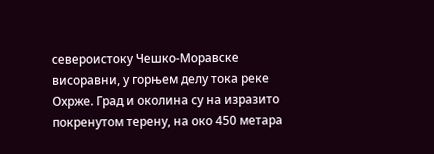североистоку Чешко-Моравске висоравни, у горњем делу тока реке Охрже. Град и околина су на изразито покренутом терену, на око 450 метара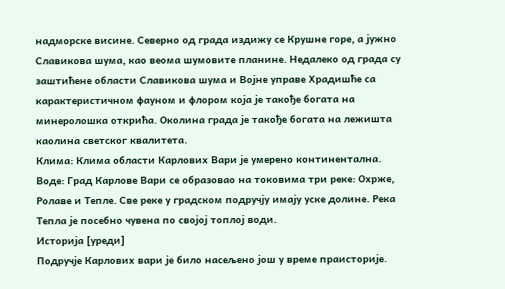надморске висине. Северно од града издижу се Крушне горе, а јужно Славикова шума, као веома шумовите планине. Недалеко од града су заштићене области Славикова шума и Војне управе Храдишће са карактеристичном фауном и флором која је такође богата на минеролошка открића. Околина града је такође богата на лежишта каолина светског квалитета.
Клима: Клима области Карлових Вари је умерено континентална.
Воде: Град Карлове Вари се образовао на токовима три реке: Охрже, Ролаве и Тепле. Све реке у градском подручју имају уске долине. Река Тепла је посебно чувена по својој топлој води.
Историја [уреди]
Подручје Карлових вари је било насељено још у време праисторије.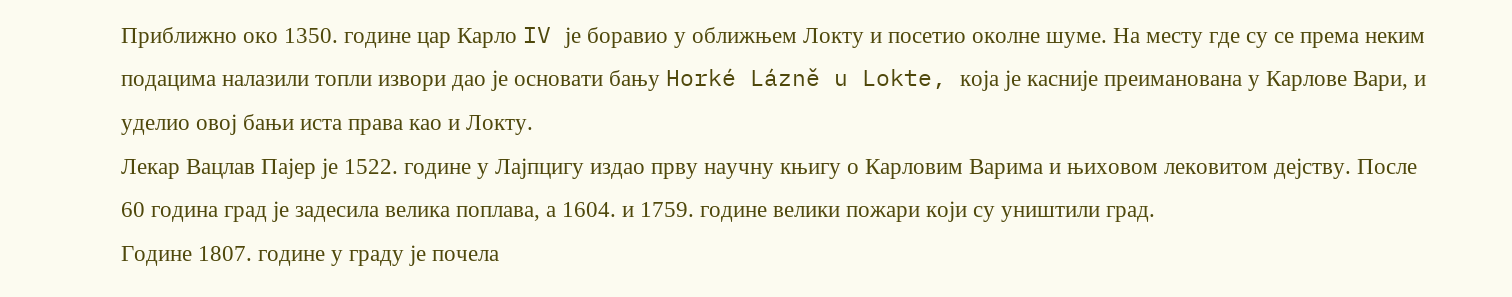Приближно око 1350. године цар Карло IV је боравио у оближњем Локту и посетио околне шуме. На месту где су се према неким подацима налазили топли извори дао је основати бању Horké Lázně u Lokte, која је касније преиманована у Карлове Вари, и уделио овој бањи иста права као и Локту.
Лекар Вацлав Пајер је 1522. године у Лајпцигу издао прву научну књигу о Карловим Варима и њиховом лековитом дејству. После 60 година град је задесила велика поплава, а 1604. и 1759. године велики пожари који су уништили град.
Године 1807. године у граду је почела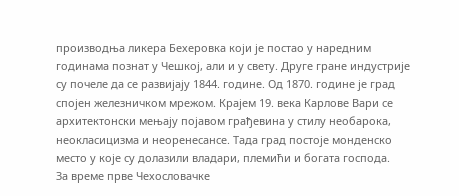производња ликера Бехеровка који је постао у наредним годинама познат у Чешкој, али и у свету. Друге гране индустрије су почеле да се развијају 1844. године. Од 1870. године је град спојен железничком мрежом. Крајем 19. века Карлове Вари се архитектонски мењају појавом грађевина у стилу необарока, неокласицизма и неоренесансе. Тада град постоје монденско место у које су долазили владари, племићи и богата господа.
За време прве Чехословачке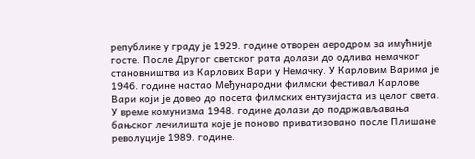републике у граду је 1929. године отворен аеродром за имућније госте. После Другог светског рата долази до одлива немачког становништва из Карлових Вари у Немачку. У Карловим Варима је 1946. године настао Међународни филмски фестивал Карлове Вари који је довео до посета филмских ентузијаста из целог света.
У време комунизма 1948. године долази до подржављавања бањског лечилишта које је поново приватизовано после Плишане револуције 1989. године.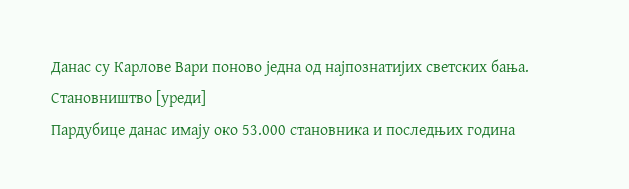Данас су Карлове Вари поново једна од најпознатијих светских бања.
Становништво [уреди]
Пардубице данас имају око 53.000 становника и последњих година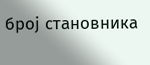број становника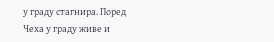у граду стагнира. Поред Чеха у граду живе и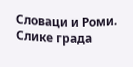Словаци и Роми.
Слике града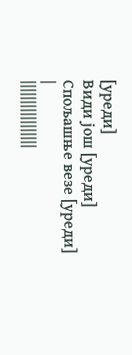[уреди]
Види још [уреди]
Спољашње везе [уреди]
|
|||||||||||||||||